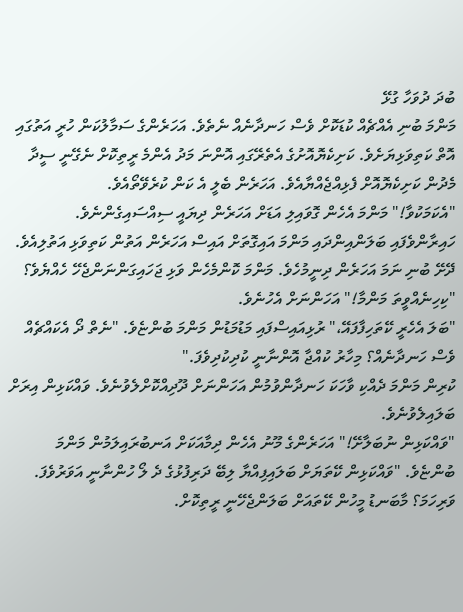ބުދަ ދުވަހާ ގުޅޭ
މަންމަ ބުނި އެއްޗެއް ކުޑަކޮށް ވެސް ހަނދާނެއް ނެތެވެ. އަހަރެންގެ ސަމާލުކަން ހުރީ އަތުގައި އޮތް ކަތިވަޅިޔަށެވެ. ކަށިކެޔޮއޮށުގެ އެތެރޭގައި އޮންނަ މަދު އެންމެ ރީތިކޮށް ނެގޭނީ ސީދާ މެދުން ކަށިކެޔޮއޮށް ފެޅިއްޖެއްޔާއެވެ. އަހަރެން ބެލީ އެ ކަން ކުރެވޭތޯއެވެ.
"އެކަމަކުވާ!" މަންމަ އެހެން ގޮވައިލި އަޑަށް އަހަރެން ދިޔައީ ސިއްސައިގެންނެވެ.
ހައިރާންވެފައި ބަލަންއިންދައި މަންމަ އައިގޮތަށް އައިސް އަހަރެން އަތުން ކަތިވަޅި އަތުލިއެވެ. ދޭށޭ ބުނި ނަމަ އަހަރެން ދިނީމުހެވެ. މަންމަ ކޮންމެހެން ވަޅި ޖަހައިގަންނަންޖެހޭ ހެއްޔެވެ؟
"ކިހިނެއްވީތަ މަންމާ!" އަހަންނަށް އެހުނެވެ.
"ބަލަ އެހެރީ ކޭތަހިފާފައޭ،" ރުޅިއައިސްފައި މަޑުމަޑުން މަންމަ ބުންޏެވެ. "ނެތް ދޯ އެކައްޗެއް ވެސް ހަނދާނެއް؟ މިހާރު ކުއްޖާ އޮންނާނީ ކުދިކުދިވެފަ."
ކުރިން މަންމަ ދެއްކި ވާހަކަ ހަނދާންވުމުން އަހަންނަށް ދޫދިއްކޮށްލެވުނެވެ. ވައްކަޅިން އިރަށް ބަލައިލެވުނެވެ.
"ވައްކަޅިން ނުބަލާށޭ!" އަހަރެންގެ މޫނު އެހެން ދިމާއަކަށް އަނބުރައިލަމުން މަންމަ ބުންޏެވެ. "ވައްކަޅިން ކޭތަޔަށް ބަލައިފިއްޔާ ލިބޭ ދަރިފުޅުގެ ދެ ލޯ ހުންނާނީ އަވަރުވެފަ. ވަރިހަމަ؟ މާބަނޑު މީހުން ކޭތައަށް ބަލަންޖެހޭނީ ރީތިކޮށް.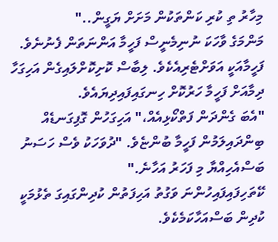މިހާރު ތި ކުރި ކަންތަކުން މަށަށް ޔަގީން.."
މަންމަގެ ވާހަކަ ނުނިމެނީސް ފަހީމާ އަންނަތަން ފެނުނެވެ. ފަހީމާއަކީ އަވަށްޓެރިއެކެވެ. ލިބާސް ކޮށިކޮށްލައިގެން އަހިގަހާ ދިމާއަށް ފަހީމާ ހަރުކޮށް ހިނގައިފައިދިޔައެވެ.
"އެބަ ގެންދަން ފަތްކޯޅިއެއް،" އަހިގަހުން ގޮފިގަނޑެއް ބިންދައިލަމުން ފަހީމާ ބުންޏެވެ. "ދުވަހަކު ވެސް ހަސަނު ބަސްއެހިއްޔާ މި ފަހަރު އަހާނެ."
ކޭތަހިފައިފައިހުންނަ ވަގުތު އަހިފަތުން ކުދިންގައިގަ ތެޅުމަކީ ކުދިން ބަސްއަހާކަމެކެވެ.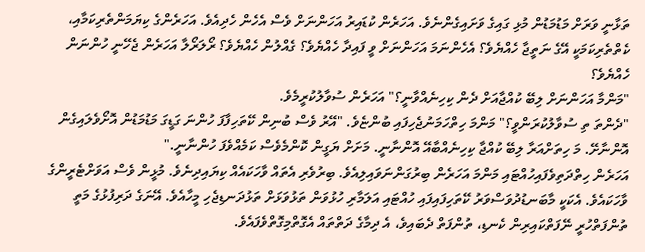ތަޅާނީ ވަރަށް މަޑުމަޑުން މުޅި ގައިގެ ވަށައިގެންނެވެ. އަހަރެން ކުޑައިރު އަހަންނަށް ވެސް އެހެން ހެދިއެވެ. އަހަރެންގެ ކިޔަމަންތެރިކަމާއި، ކެތްތެރިކަމަކީ އޭގެ ނަތީޖާ ހެއްޔެވެ؟ އެހެންނަމަ އަހަންނަށް ވީ ފައިދާ ހެއްޔެވެ؟ ގެއްލުން ހެއްޔެވެ؟ ރޯލަރޯލާ އަހަރެން ޖެހޭނީ ހުންނަން ހެއްޔެވެ؟
"މަންމާ އަހަންނަށް ލިބޭ ކުއްޖާއަށް ދެން ކިހިނެއްވާނީ؟" އަހަރެން ސުވާލުކުރީމެވެ.
"ދެންތަ ތި ސުވާލުކުރަންވީ؟" މަންމަ ހިތްހަމަނުޖެހިފައި ބުންޏެވެ. "އޭރު ވެސް ބުނިން ކޭތަހިފާފަ ހުންނަ ގަޑީގަ މަޑުމަޑުން އޮށޯވެލައިގެން އޮންނާށޭ. މަ ހިތަށްއަރާ ލިބޭ ކުއްޖާ ކިހިނެއްބާއޭ އޮންނާނީ. މަށަށް ޔަގީން ކޮންމެވެސް ކަމެއްވެފަ ހުންނާނީ."
އަހަރެން ހިތްދަތިވެފައިހުއްޓައި މަންމަ އަހަރެން ބިރުގަންނަވައިލިއެވެ. ބިރުވެރި އެތައް ވާހަކައެއް ކިޔައިދިނެވެ. މުޅީން ވެސް އަވަށްޓެރީންގެ ވާހަކައެވެ. އެކަކީ މާބަނޑުދުވަސްވަރު ކޭތަހިފައިފައި ހުއްޓައި އަލަމާރި ހުޅުވަން ތަޅުވަޅަށް ތަޅުދަނޑިޖެހި މީހާއެވެ. އޭނަގެ ދަރިފުޅުގެ މަތީ ތުންފަތްހުރީ ނޭފަތްކައިރިން ކެނޑި، ތުންފަތް ދެބައިވެ، އެ ދިމާގެ ދަތްތައް އެގޮތްމިގޮތްވެފައެވެ.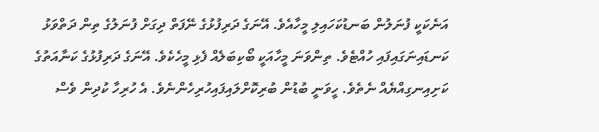އަނެކަކީ ފުނަލުން ބަނޑުކަހައިލި މީހާއެވެ. އޭނަގެ ދަރިފުޅުގެ ނޭފަތް ދިގަށް ފުނަލުގެ ތިން ދަތްވަޅު ކަނޑައިނަގައިފައި ހުއްޓެވެ. ތިންވަނަ މީހާއަކީ ބޯކިބަލެއް ފެޅި މީހެކެވެ. އޭނަގެ ދަރިފުޅުގެ ކަނާއަތުގެ ކަށިއިނގިއްޔެއް ނެތެވެ. ހީވަނީ ބުޑުން ބުރިކޮށްލައިފައިހުރިހެންނެވެ. އެ ހުރިހާ ކުދިން ވެސް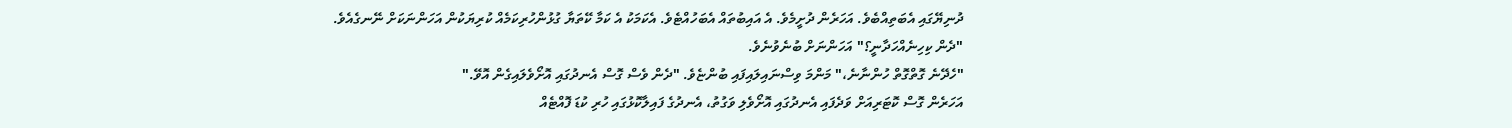ދުނިޔޭގައި އެބަތިއްބެވެ. އަހަރެން ދުށީމެވެ. އެ އައިބުތައް އެބަހުއްޓެވެ. އެކަމަކު އެ ކަމާ ކޭތަޔާ ގުޅުންހުރިކަމެއް ކުރިޔަކުން އަހަންނަކަށް ނޭނގެއެވެ.
"ދެން ކިހިނެއްހަދާނީ؟" އަހަންނަށް ބުނެވުނެވެ.
"ހެދޭނެ ގޮތްގޮތް ހުންނާނެ،" މަންމަ ވިސްނައިލައިފައި ބުންޏެވެ. "ދެން ވެސް ގޮސް އެނދުގައި އޮށޯވެލައިގެން އޮވޭ."
އަހަރެން ގޮސް ކޮޓަރިއަށް ވަދެފައި އެނދުގައި އޮށޯވެލި ވަގުތު، އެނދުގެ ފައިލާކޮޅުގައި ހުރި ކުޑަ ފޮއްޓެއް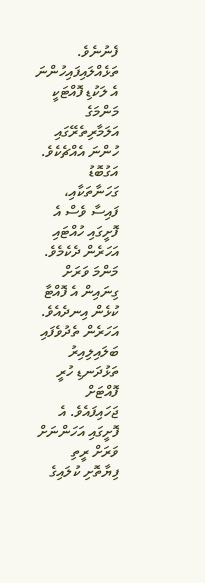ފެނުނެވެ. ތަޅެއްލައިފައިހުންނަ އެ ލަކުޑި ފޮއްޓަކީ މަންމަގެ އަލަމާރިތެރޭގައި ހުންނަ އެއްޗެކެވެ. އަގުބޮޑު ގަހަނާތަކާއި، ފައިސާ ވެސް އެ ފޮށީގައި ހުއްޓައި އަހަރެން ދެކެމެވެ. މަންމަ ވަރަށް ގިނައިން އެ ފޮއްޓާ ކުޅެން އިނދެއެވެ. އަހަރެން ތެދުވެފައި ބަލައިލިއިރު ތަޅުދަނޑި ހުރީ ފޮއްޓަށް ޖަހައިފައެވެ. އެ ފޮށީގައި އަހަންނަށް ވަރަށް ރީތި ފިޔާތޮށި ކުލައިގެ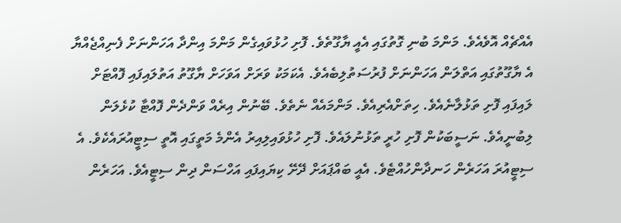އެއްޗެއް އޮވެއެވެ. މަންމަ ބުނި ގޮތުގައި އެއީ ޔާގޫތެވެ. ފޮށި ހުޅުވައިގެން މަންމަ އިންދާ އަހަންނަށް ފެނިއްޖެއްޔާ އެ ޔާގޫތުގައި އަތްލަން އަހަންނަށް ފުރުސަތުލިބެއެވެ. އެކަމަކު ވަރަށް އަވަހަށް ޔާގޫތު އަތުލައިފައި ފޮއްޓަށް ލައިފައި ފޮށި ތަޅުލާނެއެވެ. ހިތަށްއެރިއެވެ. މަންމައެއް ނެތެވެ. ބޭނުން އިރެއް ވަންދެން ފޮއްޓާ ކުޅެލަން ލިބުނީއެވެ. ނަސީބަކުން ފޮށި ހުރީ ތަޅުނުލައެވެ. ފޮށި ހުޅުވައިލިއިރު އެންމެ މަތީގައި އޮތީ ސިޓީއުރައެކެވެ. އެ ސިޓީއުރަ އަހަރެން ހަނދާންހުއްޓެވެ. އެއީ ބައްޕައަށް ދޭށޭ ކިޔައިފައި އަހްސަން ދިން ސިޓީއެވެ. އަހަރެން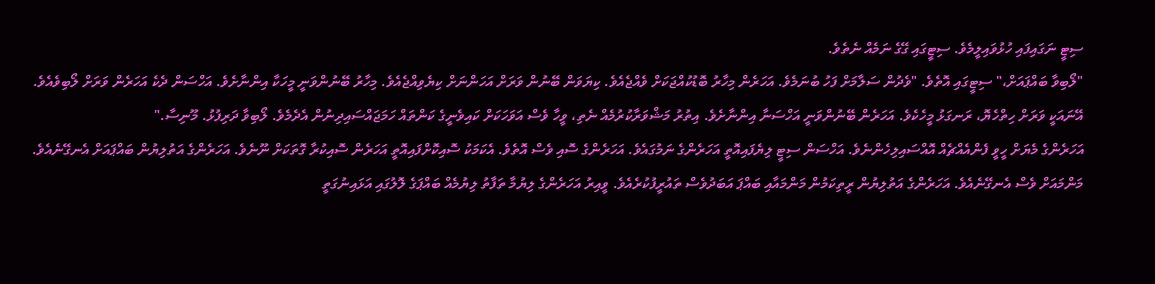ސިޓީ ނަގައިފައި ހުޅުވައިލީމެވެ. ސިޓީގައި ގޭގެ ނަމެއް ނެތެވެ.
"ލޯބިވާ ބައްޕައަށް،" ސިޓީގައި އޮތެވެ. "ވެދުން ސަލާމަށް ފަހު ބުނަމެވެ. އަހަރެން މިހާރު ބޮޑުކުއްޖަކަށް ވެއްޖެއެވެ. ކިޔަވަން ބޭނުން ވަރަށް އަހަންނަށް ކިޔެވިއްޖެއެވެ. މިހާރު ބޭނުންވަނީ މީހަކާ އިންނާށެވެ. އަހްސަން ދެކެ އަހަރެން ވަރަށް ލޯބިވެއެވެ. އޭނައަކީ ވަރަށް ހިތްހެޔޮ، ރަނގަޅު މީހެކެވެ. އަހަރެން ބޭނުންވަނީ އަހްސަނާ އިންނާށެވެ. އިތުރު މަޝްވަރާކުރުމެއް ނެތި، ވީހާ ވެސް އަވަހަކަށް ކައިވެނީގެ ކަންތައް ހަމަޖައްސައިދިނުން އެދެމެވެ. ލޯބިވާ ދަރިފުޅު. މޫނިސާ."
އަހަރެންގެ މެޔަށް ހީވީ ފެންއެއްޗެއް އޮއްސައިލިހެންނެވެ. އަހްސަން ސިޓީ ލިޔެފައިއޮތީ އަހަރެންގެ ނަމުގައެވެ. އަހަރެންގެ ސޮއި ވެސް އޮތެވެ. އެކަމަކު ސޮއިކޮށްފައިއޮތީ އަހަރެން ސޮއިކުރާ ގޮތަކަށް ނޫނެވެ. އަހަރެންގެ އަތުލިޔުން ބައްޕައަށް އެނގޭނެއެވެ. މަންމައަށް ވެސް އެނގޭނެއެވެ. އަހަރެންގެ އަތުލިޔުން ރީތިކަމުން މަންމައާއި ބައްޕަ އަބަދުވެސް ތައުރީފުކުރެއެވެ. ވީއިރު އަހަރެންގެ ލިޔުމާ ތަފާތު ލިޔުމެއް ބައްޕަގެ ލޮލުގައި އަޅައިނުގަތީ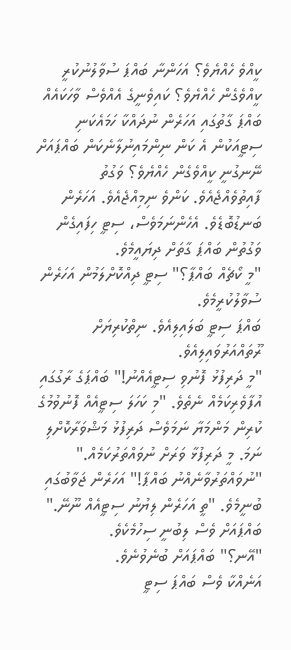ކީއްވެ ހެއްޔެވެ؟ އަހަންނާ ބައްޕަ ސުވާލުނުކުރީ ކީއްވެގެން ހެއްޔެވެ؟ ކައިވެނީގެ އެއްވެސް ވާހަކައެއް ބައްޕަ ގާތުގައި އަހަރެން ނުދައްކާ ހަމައެކަނި ސިޓީއަކުން އެ ކަން ނިންމައިނުލާނެކަން ބައްޕައަށް ނޭނގުނީ ކީއްވެގެން ހެއްޔެވެ؟ ވަގުތު ފާއިތުވެއްޖެއެވެ. ކަންވެ ނިމިއްޖެއެވެ. އަހަރެން ބަނޑުބޮޑެވެ. އެހެންނަމަވެސް، ސިޓީ ހިފައިގެން ވަގުތުން ބައްޕަ ގާތަށް ދިޔައީމެވެ.
"މީ ކޯޗެއް ބައްޕާ؟" ސިޓީ ދިއްކޮށްލަމުން އަހަރެން ސުވާލުކުރީމެވެ.
ބައްޕަ ސިޓީ ބަލައިލިއެވެ. ނިތްކުރިޔަށް ރޫތައްއަރުވައިލިއެވެ.
"މީ ދަރިފުޅު ފޮނުވި ސިޓީއެއްނު!" ބައްޕަގެ ރާގުގައި އުފާވެރިކަމެއް ނެތެވެ. "މި ކަހަލަ ސިޓީއެއް ފޮނުވުމުގެ ކުރިން މަންމަޔާ ނަމަވެސް ދަރިފުޅު މަޝްވަރާކޮށްލި ނަމަ. މީ ދަރިފުޅާ ވަރަށް ނުވައްތަރުކަމެއް."
"ނުވައްތަރުވާނެއްނު ބައްޕާ!" އަހަރެން ޖަވާބުގައި ބުނީމެވެ. "ތީ އަހަރެން ލިޔުނު ސިޓީއެއް ނޫނޭ."
ބައްޕައަށް ވެސް ލިބުނީ ސިހުމެކެވެ.
"އޭނ؟" ބައްޕައަށް ބުނެވުނެވެ.
އަނެއްކާ ވެސް ބައްޕަ ސިޓީ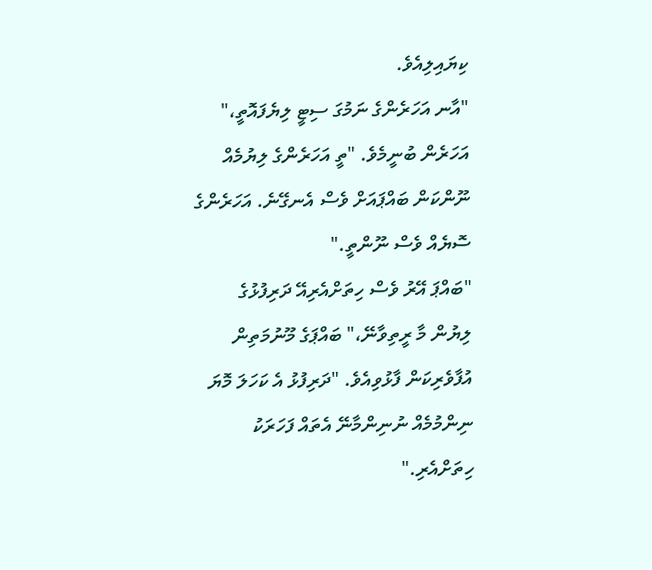ކިޔައިލިއެވެ.
"އާނ އަހަރެންގެ ނަމުގަ ސިޓީ ލިޔެފައޮތީ،" އަހަރެން ބުނީމެވެ. "ތީ އަހަރެންގެ ލިޔުމެއް ނޫންކަން ބައްޕައަށް ވެސް އެނގޭނެ. އަހަރެންގެ ސޮޔެއް ވެސް ނޫންތީ."
"ބައްޕަ އޭރު ވެސް ހިތަށްއެރިއޭ ދަރިފުޅުގެ ލިޔުން މާ ރީތިވާނޭ،" ބައްޕަގެ މޫނުމަތިން އުފާވެރިކަން ފާޅުވިއެވެ. "ދަރިފުޅު އެ ކަހަލަ މޮޔަ ނިންމުމެއް ނުނިންމާނޭ އެތައް ފަހަރަކު ހިތަށްއެރި."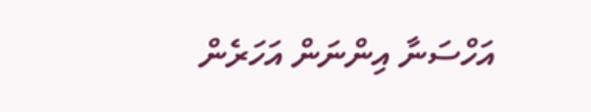އަހްސަނާ އިންނަން އަހަރެން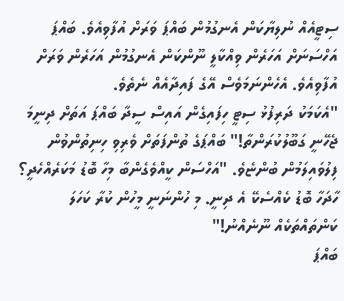ސިޓީއެއް ނުލިޔާކަން އެނގުމުން ބައްޕަ ވަރަށް އުފާވިއެވެ. ބައްޕަ އަހްސަނަށް އަހަރެން ވިއްކާލީ ނޫންކަން އެނގުމުން އަހަރެން ވަރަށް އުފާވިއެވެ. އެހެންނަމަވެސް އޭގެ ފައިދާއެއް ނެތެވެ.
"އެކަމަކު ދަރިފުޅު ސިޓީ ހިފައިގެން އައިސް ސީދާ ބައްޕަ އަތަށް ދިނީމަ ޖެހޭނީ ގަބޫލުކުރަންތާ!" ބައްޕަގެ ތުންފަތަށް ވެރިވި ހިނިތުންވުން ފިލުވައިލަމުން ބުންޏެވެ. "އަހްސަން ކީއްވެގެންބާ މިހާ ބޮޑު މަކަރެއްހެދީ؟ ހާދަހާ ބޮޑު ކެއްސެކޭ އެ ދިނީ. މި ހުންނަނީ މީހުން ކުރާ ކަހަލަ ކަންތައްތަކެއް ނޫނެއްނު!"
ބައްޕަ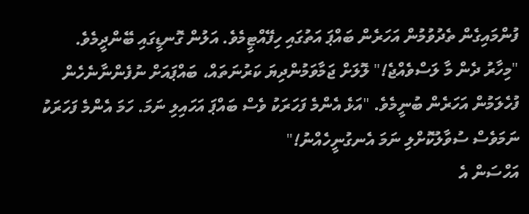ފުންމައިގެން ތެދުވުމުން އަހަރެން ބައްޕަ އަތުގައި ހިފޭއްޓީމެވެ. އަލުން ގޮނޑީގައި ބޭންދީމެވެ.
"މިހާރު ދެން މާ ލަސްވެއްޖެ!" ލޮލަށް ޖަމާވަމުންދިޔަ ކަރުނަތައް، ބައްޕައަށް ނުފެންނާނެހެން ފުހެލަމުން އަހަރެން ބުނީމެވެ. "އަޅެ އެންމެ ފަހަރަކު ވެސް ބައްޕަ އަހައިލި ނަމަ. ހަމަ އެންމެ ފަހަރަކު ނަމަވެސް ސުވާލުކޮށްލި ނަމަ އެނގުނީހެއްނު!"
އަހްސަން އެ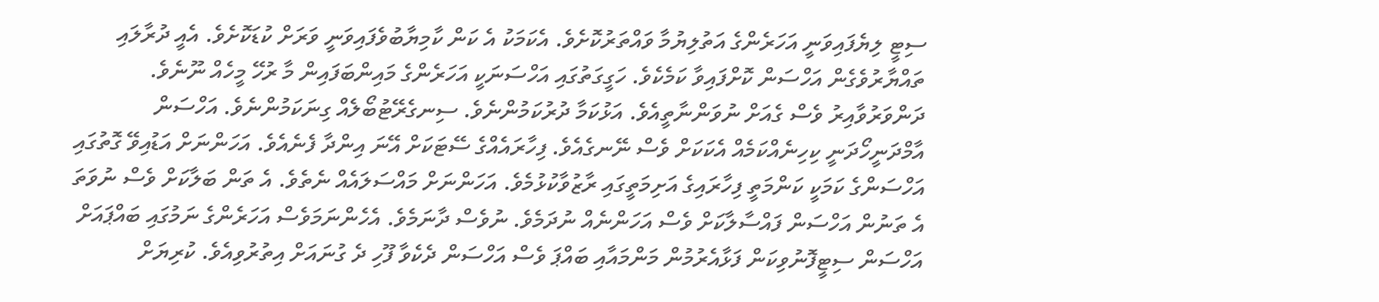ސިޓީ ލިޔެފައިވަނީ އަހަރެންގެ އަތުލިޔުމާ ވައްތަރުކޮށެވެ. އެކަމަކު އެ ކަން ކާމިޔާބުވެފައިވަނީ ވަރަށް ކުޑަކޮށެވެ. އެއީ ދުރާލައި ތައްޔާރުވެގެން އަހްސަން ކޮށްފައިވާ ކަމެކެވެ. ހަގީގަތުގައި އަހްސަނަކީ އަހަރެންގެ މައިންބަފައިން މާ ރުހޭ މީހެއް ނޫނެވެ. ދަންވަރުވާއިރު ވެސް ގެއަށް ނުވަންނާތީއެވެ. އަޅުކަމާ ދުރުކަމުންނެވެ. ސިނގެރޭޓުބޯލެއް ގިނަކަމުންނެވެ. އަހްސަން އާމްދަނީހޯދަނީ ކިހިނެއްކަމެއް އެކަކަށް ވެސް ނޭނގެއެވެ. ފިހާރައެއްގެ ސޭޓަކަށް އޭނަ އިންދާ ފެނެއެވެ. އަހަންނަށް އަޑުއިވޭ ގޮތުގައި އަހްސަންގެ ކަމަކީ ކަންމަތީ ފިހާރައިގެ އަށިމަތީގައި ރާޒުވާކުޅުމެވެ. އަހަންނަށް މައްސަލައެއް ނެތެވެ. އެ ތަން ބަލާކަށް ވެސް ނުވަތަ އެ ތަނުން އަހްސަން ފައްސާލާކަށް ވެސް އަހަންނެއް ނުދަމެވެ. ނުވެސް ދާނަމެވެ. އެހެންނަމަވެސް އަހަރެންގެ ނަމުގައި ބައްޕައަށް އަހްސަން ސިޓީފޮނުވިކަން ފަޅާއެރުމުން މަންމައާއި ބައްޕަ ވެސް އަހްސަން ދެކެވާ ފޫހި ދެ ގުނައަށް އިތުރުވިއެވެ. ކުރިޔަށް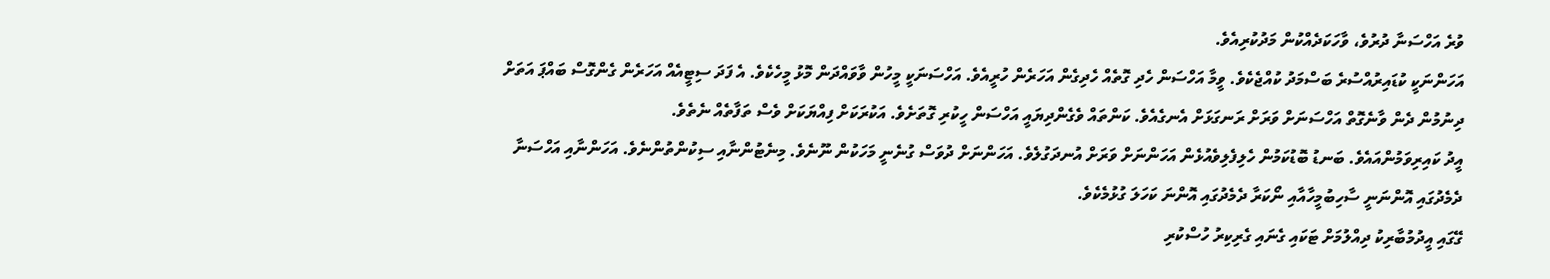ވުރެ އަހްސަނާ ދުރުވެ، ވާހަކަދެއްކުން މަދުކުރިއެވެ.
އަހަންނަކީ ކުޑައިރުއްސުރެ ބަސްމަދު ކުއްޖެކެވެ. ވީމާ އަހްސަން ހެދި ގޮތެއް ހެދިގެން އަހަރެން ހުރީއެވެ. އަހްސަނަކީ މީހުން ވާވައްދަން މޮޅު މީހެކެވެ. އެ ފަދަ ސިޓީއެއް އަހަރެން ގެންގޮސް ބައްޕަ އަތަށް ދިނުމުން ދެން ވާނެގޮތް އަހްސަނަށް ވަރަށް ރަނގަޅަށް އެނގެއެވެ. ކަންތައް ވެގެންދިޔައީ އަހްސަން ހީކުރި ގޮތަށެވެ. އަކުރަކަށް ފިއްޔަކަށް ވެސް ތަފާތެއް ނެތެވެ.
އީދު ކައިރިވަމުންއައެވެ. ބަނޑު ބޮޑުކަމުން ހެލިފެލިވެއުޅެން އަހަންނަށް ވަރަށް އުނދަގުލެވެ. އަހަންނަށް ދުވަސް ގުނެނީ މަހަކުން ނޫނެވެ. މިނެޓުންނާއި ސިކުންތުންނެވެ. އަހަންނާއި އަހްސަނާ ދެމެދުގައި އޮންނަނީ ސާހިބުމީހާއާއި ނޯކަރާ ދެމެދުގައި އޮންނަ ކަހަލަ ގުޅުމެކެވެ.
ގޭގައި އީދުމުބާރިކު ދިއްލުމަށް ޓަކައި ގެނައި ގެރިކިރު ހުސްކުރި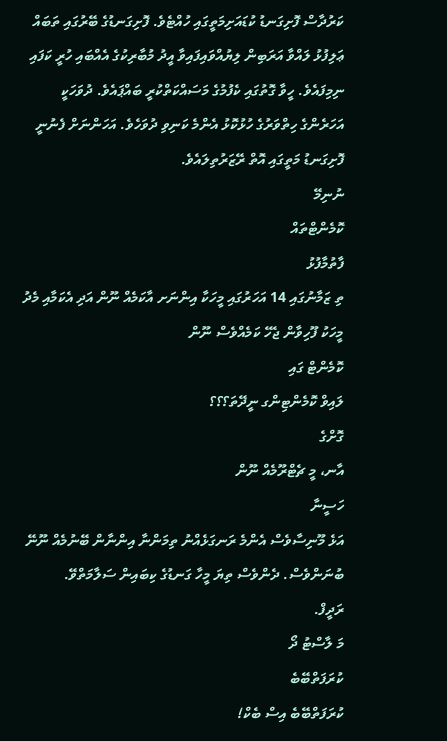ކަރުދާސް ފޮށިގަނޑު ކުޑައަށިމަތީގައި ހުއްޓެވެ. ފޮށިގަނޑުގެ ބޭރުގައި ތަބައް ޢަލިފުޅު ލައްވާ އަރަބިން ލިޔުއްވައިފައިވާ އީދު މުބާރިކުގެ އެއްބައި ހުރީ ކަފައި ނިމިފައެވެ. ހީވާ ގޮތުގައި ކެފުމުގެ މަސައްކަތްކުރީ ބައްޕައެވެ. ދުވަހަކީ އަހަރެންގެ ހިތްވަރުގެ ހުޅުކޮޅު އެންމެ ކަނިވި ދުވަހެވެ. އަހަންނަށް ފެނުނީ ފޮށިގަނޑު މަތީގައި އޮތް ރޭޒަރުތިލައެވެ.
ނުނިމޭ
ކޮމެންޓްތައް
ފާތުމާފުޅު
ތި ޒަމާނުގައި 14 އަހަރުގައި މީހަކާ އިންނަށ އާކަމެއް ނޫން އަދި އެކަމާއި މެދު މީހަކު ފޫހިވާން ޖެހޭ ކަމެއްވެސް ނޫން
ކޮމެންޓް ގައި
ލައިވް ކޮމެންޓިންގ ނީދޭތަ؟؟؟
ގޮށްގެ
އާނ، މީ ޗެޓްރޫމެއް ނޫން
ހަސީނާ
އަޅެ މޫނިސާވެސް އެންމެ ރަނގަޅެއްނު ތިމަންނާ އިންނާން ބޭނުމެއް ނޫނޭ ބުނަންވެސް. ދެންވެސް ތިޔަ މީހާ ގަނޑުގެ ކިބައިން ސަލާމަތްވޭ.
ރަދީފް.
މަ ލާސްޓު ދޯ
ކުރަފަތްބޭބެ
ކުރަފަތްބޭބެ އިސް ބެކް!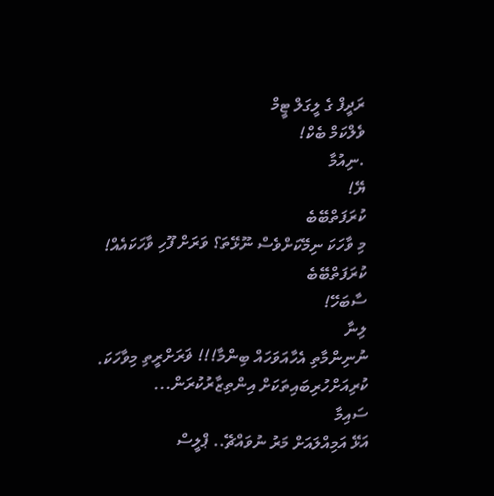ރަދީފް ގެ ލީގަލް ޓީމް
ވެލްކަމް ބެކް!
.ނިއުމާ
ޔޭ!
ކުރަފަތްބޭބެ
މި ވާހަކަ ނިމޭކަށްވެސް ނޫޅޭތަ؟ ވަރަށް ފޫހި ވާހަކައެއް!
ކުރަފަތްބޭބެ
ސާބަހޭ!
ލިނާ
ނުނިންމާތި އެހާއަވަހައް ބިންމާ!!! ޥަރަށްރީތި މިވާހަކަ. ކުރިއަށްހުރިބައިތަކަށް އިންތިޒާރުކުރަން...
ސައިމާ
އަޅޭ އަމިއްލައަށް މަރު ނުވައްޗޭ.. ޕްލީސް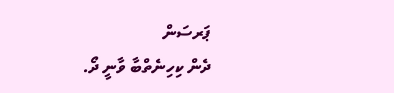ޕަރސަން
ދެން ކިހިނެތްބާ ވާނީ ދޯ.